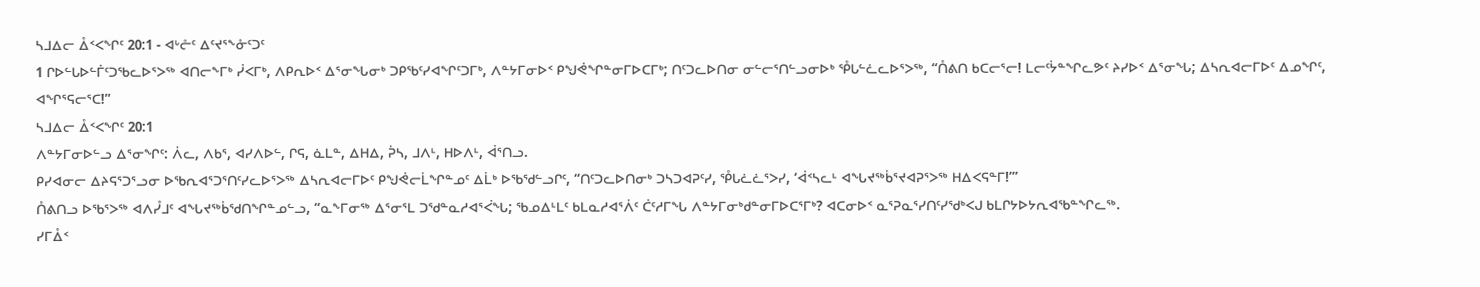ᓴᒧᐃᓕ ᐂᑉᐸᖏᑦ 20:1 - ᐊᒡᓔᑦ ᐃᑦᔪᕐᖕᓁᑦᑐᑦ
1 ᒋᐅᓪᒐᐅᓪᒦᑦᑐᖃᓚᐅᕐᐳᖅ ᐊᑎᓕᖕᒥᒃ ᓰᐸᒥᒃ, ᐱᑭᕆᐅᑉ ᐃᕐᓂᖓᓂᒃ ᑐᑭᖃᑦᓯᐊᖏᑦᑐᒥᒃ, ᐱᓐᔭᒥᓂᐅᑉ ᑭᖑᕚᖏᓐᓂᒥᐅᑕᒥᒃ; ᑎᑦᑐᓚᐅᑎᓂ ᓂᓪᓕᕐᑎᓪᓗᓂᐅᒃ ᕾᒐᓪᓛᓚᐅᕐᐳᖅ, “ᑍᕕᑎ ᑲᑕᓕᕐᓕ! ᒪᓕᑦᔮᓐᖏᓚᕗᑦ ᔨᓯᐅᑉ ᐃᕐᓂᖓ; ᐃᓴᕆᐊᓕᒥᐅᑦ ᐃᓄᖏᑦ, ᐊᖏᕐᕋᓕᕐᑕ!”
ᓴᒧᐃᓕ ᐂᑉᐸᖏᑦ 20:1
ᐱᓐᔭᒥᓂᐅᓪᓗ ᐃᕐᓂᖏᑦ: ᐲᓚ, ᐱᑲᕐ, ᐊᓯᐱᐅᓪ, ᒋᕋ, ᓈᒪᓐ, ᐃᕼᐃ, ᕉᓴ, ᒧᐱᒻ, ᕼᐅᐱᒻ, ᐋᕐᑎᓗ.
ᑭᓯᐊᓂᓕ ᐃᔨᕋᕐᑐᕐᓗᓂ ᐅᖃᕆᐊᕐᑐᕐᑎᑦᓯᓚᐅᕐᐳᖅ ᐃᓴᕆᐊᓕᒥᐅᑦ ᑭᖑᕚᓕᒫᖏᓐᓄᑦ ᐃᒫᒃ ᐅᖃᖁᓪᓗᒋᑦ, “ᑎᑦᑐᓚᐅᑎᓂᒃ ᑐᓴᑐᐊᕈᑦᓯ, ᕾᒐᓛᓛᕐᐳᓯ, ‘ᐋᑉᓴᓚᒻ ᐊᖓᔪᖅᑳᕐᔪᐊᕈᕐᐳᖅ ᕼᐃᐸᕋᓐᒥ!’”
ᑍᕕᑎᓗ ᐅᖃᕐᐳᖅ ᐊᐱᓮᒧᑦ ᐊᖓᔪᖅᑳᖁᑎᖏᓐᓄᓪᓗ, “ᓇᖕᒥᓂᖅ ᐃᕐᓂᕐᒪ ᑐᖁᓐᓇᓱᐊᕐᐹᖓ; ᖃᓄᐃᒻᒪᑦ ᑲᒪᓇᓱᐊᕐᐲᑦ ᑖᑦᓱᒥᖓ ᐱᓐᔭᒥᓂᒃᑯᓐᓂᒥᐅᑕᕐᒥᒃ? ᐊᑕᓂᐅᑉ ᓇᕐᕈᓇᕐᓯᑎᑦᓯᖁᒃᐸᒍ ᑲᒪᒋᔭᐅᔭᕆᐊᖃᓐᖏᓚᖅ.
ᓯᒥᐂᑉ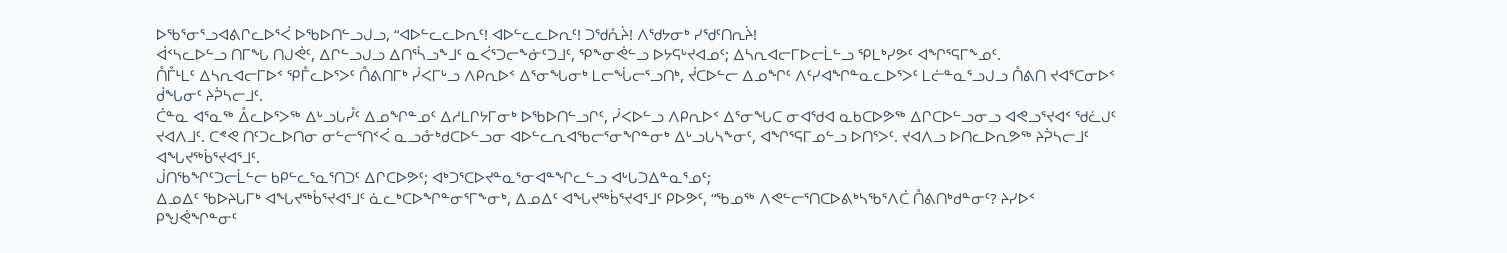ᐅᖃᕐᓂᕐᓗᐊᕕᒋᓚᐅᕐᐹ ᐅᖃᐅᑎᓪᓗᒍᓗ, “ᐊᐅᓪᓚᓚᐅᕆᑦ! ᐊᐅᓪᓚᓚᐅᕆᑦ! ᑐᖁᕅᔩ! ᐱᖁᔭᓂᒃ ᓯᖁᑦᑎᕆᔩ!
ᐋᑉᓴᓚᐅᓪᓗ ᑎᒥᖓ ᑎᒍᕚᑦ, ᐃᒋᓪᓗᒍᓗ ᐃᑎᕐᓵᓗᖕᒧᑦ ᓇᐹᕐᑐᓕᖕᓃᑦᑐᒧᑦ, ᕿᖕᓂᕚᓪᓗ ᐅᔭᕋᒡᔪᐊᓄᑦ; ᐃᓴᕆᐊᓕᒥᐅᓕᒫᓪᓗ ᕿᒪᒃᓯᕗᑦ ᐊᖏᕐᕋᒥᖕᓄᑦ.
ᑍᒤᒻᒪᑦ ᐃᓴᕆᐊᓕᒥᐅᑉ ᕿᒤᓚᐅᕐᐳᑦ ᑍᕕᑎᒥᒃ ᓰᐸᒥᒡᓗ ᐱᑭᕆᐅᑉ ᐃᕐᓂᖓᓂᒃ ᒪᓕᖔᓕᕐᓗᑎᒃ, ᔫᑕᐅᓪᓕ ᐃᓄᖏᑦ ᐱᑦᓯᐊᖏᓐᓇᓚᐅᕐᐳᑦ ᒪᓖᓐᓇᕐᓗᒍᓗ ᑍᕕᑎ ᔪᐊᕐᑕᓂᐅᑉ ᑰᖓᓂᑦ ᔨᕉᓴᓕᒧᑦ.
ᑖᓐᓇ ᐊᕐᓇᖅ ᐂᓚᐅᕐᐳᖅ ᐃᒡᓗᒐᓮᑦ ᐃᓄᖏᓐᓄᑦ ᐃᓱᒪᒋᔭᒥᓂᒃ ᐅᖃᐅᑎᓪᓗᒋᑦ, ᓰᐸᐅᓪᓗ ᐱᑭᕆᐅᑉ ᐃᕐᓂᖓᑕ ᓂᐊᖁᐊ ᓇᑲᑕᐅᕗᖅ ᐃᒋᑕᐅᓪᓗᓂᓗ ᐊᕙᓗᕐᔪᐊᑉ ᖁᓛᒍᑦ ᔪᐊᐱᒧᑦ. ᑕᕝᕙ ᑎᑦᑐᓚᐅᑎᓂ ᓂᓪᓕᕐᑎᑉᐹ ᓇᓗᓁᒃᑯᑕᐅᓪᓗᓂ ᐊᐅᓪᓚᕆᐊᖃᓕᕐᓂᖏᓐᓂᒃ ᐃᒡᓗᒐᓴᖕᓂᑦ, ᐊᖏᕐᕋᒥᓄᓪᓗ ᐅᑎᕐᐳᑦ. ᔪᐊᐱᓗ ᐅᑎᓚᐅᕆᕗᖅ ᔨᕉᓴᓕᒧᑦ ᐊᖓᔪᖅᑳᕐᔪᐊᕐᒧᑦ.
ᒎᑎᖃᖏᑦᑐᓕᒫᓪᓕ ᑲᑭᓪᓚᕐᓇᕐᑎᑐᑦ ᐃᒋᑕᐅᕗᑦ; ᐊᒃᑐᕐᑕᐅᔪᓐᓇᕐᓂᐊᓐᖏᓚᓪᓗ ᐊᒡᒐᑐᐃᓐᓇᕐᓄᑦ;
ᐃᓄᐃᑦ ᖃᐅᔨᒐᒥᒃ ᐊᖓᔪᖅᑳᕐᔪᐊᕐᒧᑦ ᓈᓚᒃᑕᐅᖏᓐᓂᕐᒥᖕᓂᒃ, ᐃᓄᐃᑦ ᐊᖓᔪᖅᑳᕐᔪᐊᕐᒧᑦ ᑭᐅᕗᑦ, “ᖃᓄᖅ ᐱᕙᓪᓕᕐᑎᑕᐅᕕᒃᓴᖃᕐᐱᑖ ᑍᕕᑎᒃᑯᓐᓂᑦ? ᔨᓯᐅᑉ ᑭᖑᕚᖏᓐᓂᑦ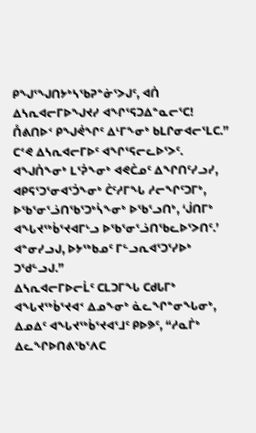ᑭᖑᕐᖑᑎᔭᒃᓴᖃᕈᓐᓃᕐᐳᒍᑦ, ᐊᑏ ᐃᓴᕆᐊᓕᒥᐅᖑᔪᓯ ᐊᖏᕐᕋᑐᐃᓐᓇᓕᕐᑕ! ᑍᕕᑎᐅᑉ ᑭᖑᕚᖏᑦ ᐃᒻᒥᖕᓂᒃ ᑲᒪᒋᓂᐊᓕᕐᒪᑕ.” ᑕᕝᕙ ᐃᓴᕆᐊᓕᒥᐅᑦ ᐊᖏᕐᕋᓕᓚᐅᕐᐳᑦ.
ᐊᖑᑏᖕᓂᒃ ᒪᕐᕉᖕᓂᒃ ᐊᕙᑖᓄᑦ ᐃᖏᑎᑦᓯᓗᓯ, ᐊᑭᕋᕐᑐᕐᓂᐊᕐᑑᖕᓂᒃ ᑖᑦᓱᒥᖓ ᓱᓕᖏᑦᑐᒥᒃ, ᐅᖃᕐᓂᕐᓘᑎᖃᕐᑐᒃᓵᖕᓂᒃ ᐅᖃᕐᓗᑎᒃ, ‘ᒎᑎᒥᒃ ᐊᖓᔪᖅᑳᕐᔪᐊᒥᒡᓗ ᐅᖃᕐᓂᕐᓘᑎᖃᓚᐅᕐᐳᑎᑦ.’ ᐊᓐᓂᓯᓗᒍ, ᐅᔭᖅᑲᓄᑦ ᒥᓪᓗᕆᐊᕐᑐᕐᓯᐅᒃ ᑐᖁᓪᓗᒍ.”
ᐃᓴᕆᐊᓕᒥᐅᓕᒫᑦ ᑕᒪᑐᒥᖓ ᑕᑯᒐᒥᒃ ᐊᖓᔪᖅᑳᕐᔪᐊᑉ ᐃᓄᖕᓂᒃ ᓈᓚᖏᓐᓂᖓᓂᒃ, ᐃᓄᐃᑦ ᐊᖓᔪᖅᑳᕐᔪᐊᕐᒧᑦ ᑭᐅᕗᑦ, “ᓱᓇᒦᒃ ᐃᓚᖏᐅᑎᕕᖃᕐᐱᑕ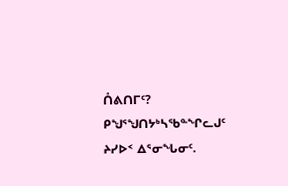ᑍᕕᑎᒥᑦ? ᑭᖑᕐᖑᑎᔭᒃᓴᖃᓐᖏᓚᒍᑦ ᔨᓯᐅᑉ ᐃᕐᓂᖓᓂᑦ.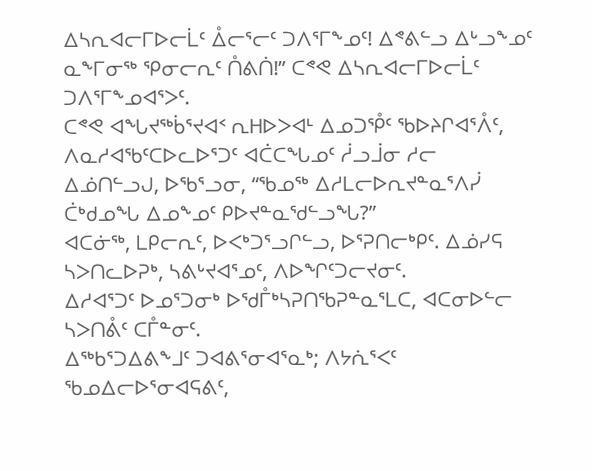ᐃᓴᕆᐊᓕᒥᐅᓕᒫᑦ ᐂᓕᕐᓕᑦ ᑐᐱᕐᒥᖕᓄᑦ! ᐃᕝᕕᓪᓗ ᐃᒡᓗᖕᓄᑦ ᓇᖕᒥᓂᖅ ᕿᓂᓕᕆᑦ ᑍᕕᑏ!” ᑕᕝᕙ ᐃᓴᕆᐊᓕᒥᐅᓕᒫᑦ ᑐᐱᕐᒥᖕᓄᐊᕐᐳᑦ.
ᑕᕝᕙ ᐊᖓᔪᖅᑳᕐᔪᐊᑉ ᕆᕼᐅᐳᐊᒻ ᐃᓄᑐᕾᑦ ᖃᐅᔨᒋᐊᕐᐰᑦ, ᐱᓇᓱᐊᖃᑦᑕᐅᓚᐅᕐᑐᑦ ᐊᑖᑕᖓᓄᑦ ᓲᓗᒨᓂ ᓱᓕ ᐃᓅᑎᓪᓗᒍ, ᐅᖃᕐᓗᓂ, “ᖃᓄᖅ ᐃᓱᒪᓕᐅᕆᔪᓐᓇᕐᐱᓰ ᑖᒃᑯᓄᖓ ᐃᓄᖕᓄᑦ ᑭᐅᔪᓐᓇᖁᓪᓗᖓ?”
ᐊᑕᓃᖅ, ᒪᑭᓕᕆᑦ, ᐅᐸᒃᑐᕐᓗᒋᓪᓗ, ᐅᕐᕈᑎᓕᒃᑭᑦ. ᐃᓅᓯᕋ ᓴᐳᑎᓚᐅᕈᒃ, ᓴᕕᒡᔪᐊᕐᓄᑦ, ᐱᐅᖏᑦᑐᓕᔪᓂᑦ.
ᐃᓱᐊᕐᑐᑦ ᐅᓄᕐᑐᓂᒃ ᐅᖁᒤᒃᓴᕈᑎᖃᕈᓐᓇᕐᒪᑕ, ᐊᑕᓂᐅᓪᓕ ᓴᐳᑎᕔᑦ ᑕᒤᓐᓂᑦ.
ᐃᖅᑲᕐᑐᐃᕕᖕᒧᑦ ᑐᐊᕕᕐᓂᐊᕐᓇᒃ; ᐱᔭᕇᕐᐸᑦ ᖃᓄᐃᓕᐅᕐᓂᐊᕋᕕᑦ,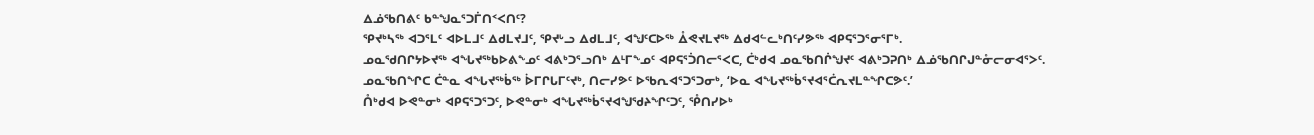ᐃᓅᖃᑎᕕᑦ ᑲᓐᖑᓇᕐᑐᒦᑎᑉᐸᑎᑦ?
ᕿᔪᒃᓴᖅ ᐊᑐᕐᒪᑦ ᐊᐅᒪᒧᑦ ᐃᑯᒪᔪᒧᑦ, ᕿᔪᒡᓗ ᐃᑯᒪᒧᑦ, ᐊᖑᑦᑕᐅᖅ ᐂᕙᔪᒪᔪᖅ ᐃᑯᐊᓪᓚᒃᑎᑦᓯᕗᖅ ᐊᑭᕋᕐᑐᕐᓂᕐᒥᒃ.
ᓄᓇᖁᑎᒋᔭᐅᔪᖅ ᐊᖓᔪᖅᑲᐅᕕᖕᓄᑦ ᐊᕕᒃᑐᕐᓗᑎᒃ ᐃᒻᒥᖕᓄᑦ ᐊᑭᕋᕐᑑᑎᓕᕐᐸᑕ, ᑖᒃᑯᐊ ᓄᓇᖃᑎᒌᖑᔪᑦ ᐊᕕᒃᑐᕈᑎᒃ ᐃᓅᖃᑎᒋᒍᓐᓁᓕᓂᐊᕐᐳᑦ.
ᓄᓇᖃᑎᖏᑕ ᑖᓐᓇ ᐊᖓᔪᖅᑳᖅ ᐆᒥᒋᒐᒥᑦᔪᒃ, ᑎᓕᓯᕗᑦ ᐅᖃᕆᐊᕐᑐᕐᑐᓂᒃ, ‘ᐅᓇ ᐊᖓᔪᖅᑳᕐᔪᐊᕐᑖᕆᔪᒪᓐᖏᑕᕗᑦ.’
ᑍᒃᑯᐊ ᐅᕙᓐᓂᒃ ᐊᑭᕋᕐᑐᕐᑐᑦ, ᐅᕙᓐᓂᒃ ᐊᖓᔪᖅᑳᕐᔪᐊᖑᖁᔨᖏᑦᑐᑦ, ᕾᑎᓯᐅᒃ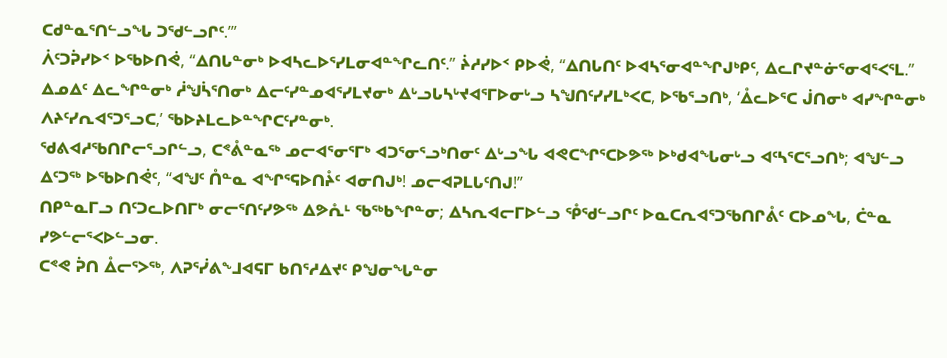ᑕᑯᓐᓇᕐᑎᓪᓗᖓ ᑐᖁᓪᓗᒋᑦ.’”
ᐲᑦᑐᕉᓯᐅᑉ ᐅᖃᐅᑎᕚ, “ᐃᑎᒐᓐᓂᒃ ᐅᐊᓴᓚᐅᕐᓯᒪᓂᐊᓐᖏᓚᑎᑦ.” ᔩᓱᓯᐅᑉ ᑭᐅᕚ, “ᐃᑎᒐᑎᑦ ᐅᐊᓴᕐᓂᐊᓐᖏᒍᒃᑭᑦ, ᐃᓚᒋᔪᓐᓃᕐᓂᐊᕐᐸᕐᒪ.”
ᐃᓄᐃᑦ ᐃᓚᖏᓐᓂᒃ ᓲᖑᓵᕐᑎᓂᒃ ᐃᓕᑦᓯᓐᓄᐊᕐᓯᒪᔪᓂᒃ ᐃᒡᓗᒐᓴᒡᔪᐊᕐᒥᐅᓂᒡᓗ ᓴᖑᑎᑦᓯᓯᒪᒃᐸᑕ, ᐅᖃᕐᓗᑎᒃ, ‘ᐂᓚᐅᕐᑕ ᒎᑎᓂᒃ ᐊᓯᖏᓐᓂᒃ ᐱᔨᑦᓯᕆᐊᕐᑐᕐᓗᑕ,’ ᖃᐅᔨᒪᓚᐅᓐᖏᑕᑦᓯᓐᓂᒃ.
ᖁᕕᐊᓱᖃᑎᒋᓕᕐᓗᒋᓪᓗ, ᑕᕝᕔᓐᓇᖅ ᓄᓕᐊᕐᓂᕐᒥᒃ ᐊᑐᕐᓂᕐᓗᒃᑎᓂᑦ ᐃᒡᓗᖓ ᐊᕙᑕᖏᕐᑕᐅᕗᖅ ᐅᒃᑯᐊᖓᓂᒡᓗ ᐊᑦᓴᕐᑕᕐᓗᑎᒃ; ᐊᖑᓪᓗ ᐃᑦᑐᖅ ᐅᖃᐅᑎᕚᑦ, “ᐊᖑᑦ ᑍᓐᓇ ᐊᖏᕐᕋᐅᑎᔧᑦ ᐊᓂᑎᒍᒃ! ᓄᓕᐊᕈᒪᒐᑦᑎᒍ!”
ᑎᑭᓐᓇᒥᓗ ᑎᑦᑐᓚᐅᑎᒥᒃ ᓂᓕᕐᑎᑦᓯᕗᖅ ᐃᕗᕅᒻ ᖃᖅᑲᖏᓐᓂ; ᐃᓴᕆᐊᓕᒥᐅᓪᓗ ᕾᖁᓪᓗᒋᑦ ᐅᓇᑕᕆᐊᕐᑐᖃᑎᒋᕔᑦ ᑕᐅᓄᖓ, ᑖᓐᓇ ᓯᕗᓪᓕᕐᐸᐅᓪᓗᓂ.
ᑕᕝᕙ ᕉᑎ ᐂᓕᕐᐳᖅ, ᐱᕈᕐᓰᕕᖕᒧᐊᕋᒥ ᑲᑎᕐᓱᐃᔪᑦ ᑭᖑᓂᖓᓐᓂ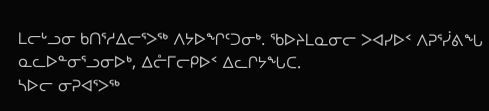ᒪᓕᒡᓗᓂ ᑲᑎᕐᓱᐃᓕᕐᐳᖅ ᐱᔭᐅᖏᑦᑐᓂᒃ. ᖃᐅᔨᒪᓇᓂᓕ ᐳᐊᓯᐅᑉ ᐱᕈᕐᓰᕕᖓ ᓇᓚᐅᓐᓂᕐᓗᓂᐅᒃ, ᐃᓔᒥᓕᑭᐅᑉ ᐃᓚᒋᔭᖓᑕ.
ᓴᐅᓕ ᓂᕈᐊᕐᐳᖅ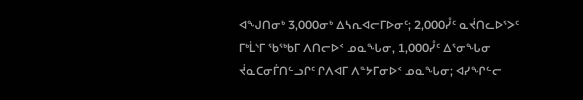ᐊᖑᑎᓂᒃ 3,000ᓂᒃ ᐃᓴᕆᐊᓕᒥᐅᓂᑦ; 2,000ᓮᑦ ᓇᔫᑎᓚᐅᕐᐳᑦ ᒥᒃᒫᔅᒥ ᖃᖅᑲᒥ ᐱᑎᓕᐅᑉ ᓄᓇᖓᓂ, 1,000ᓮᑦ ᐃᕐᓂᖓᓂ ᔫᓇᑕᓂᒦᑎᓪᓗᒋᑦ ᒋᐱᐊᒥ ᐱᓐᔭᒥᓂᐅᑉ ᓄᓇᖓᓂ; ᐊᓯᖏᓪᓕ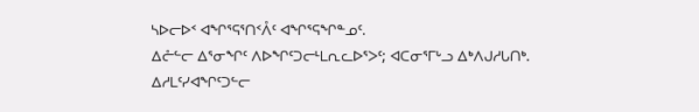ᓴᐅᓕᐅᑉ ᐊᖏᕐᕋᕐᑎᑉᐰᑦ ᐊᖏᕐᕋᖏᓐᓄᑦ.
ᐃᓔᓪᓕ ᐃᕐᓂᖏᑦ ᐱᐅᖏᑦᑐᓕᒻᒪᕆᓚᐅᕐᐳᑦ; ᐊᑕᓂᕐᒥᒡᓗ ᐃᒃᐱᒍᓱᒐᑎᒃ.
ᐃᓱᒪᑦᓯᐊᖏᑦᑐᓪᓕ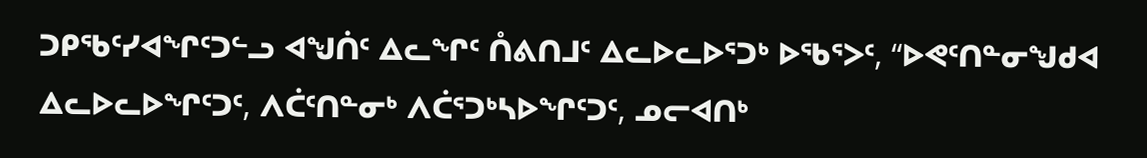ᑐᑭᖃᑦᓯᐊᖏᑦᑐᓪᓗ ᐊᖑᑏᑦ ᐃᓚᖏᑦ ᑍᕕᑎᒧᑦ ᐃᓚᐅᓚᐅᕐᑐᒃ ᐅᖃᕐᐳᑦ, “ᐅᕙᑦᑎᓐᓂᖑᑯᐊ ᐃᓚᐅᓚᐅᖏᑦᑐᑦ, ᐱᑖᑦᑎᓐᓂᒃ ᐱᑖᕐᑐᒃᓴᐅᖏᑦᑐᑦ, ᓄᓕᐊᑎᒃ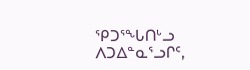ᕿᑐᕐᖓᑎᒡᓗ ᐱᑐᐃᓐᓇᕐᓗᒋᑦ,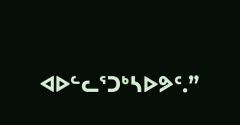ᐊᐅᓪᓚᕐᑐᒃᓴᐅᕗᑦ.”